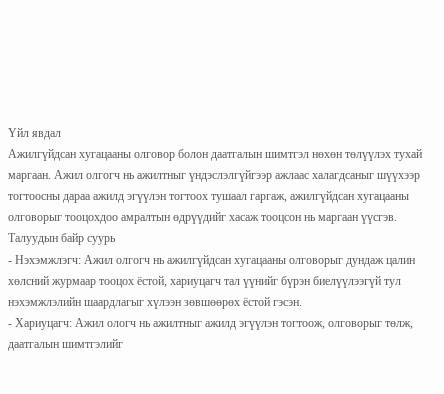Үйл явдал
Ажилгүйдсан хугацааны олговор болон даатгалын шимтгэл нөхөн төлүүлэх тухай маргаан. Ажил олгогч нь ажилтныг үндэслэлгүйгээр ажлаас халагдсаныг шүүхээр тогтоосны дараа ажилд эгүүлэн тогтоох тушаал гаргаж, ажилгүйдсан хугацааны олговорыг тооцохдоо амралтын өдрүүдийг хасаж тооцсон нь маргаан үүсгэв.
Талуудын байр суурь
- Нэхэмжлэгч: Ажил олгогч нь ажилгүйдсан хугацааны олговорыг дундаж цалин хөлсний журмаар тооцох ёстой, хариуцагч тал үүнийг бүрэн биелүүлээгүй тул нэхэмжлэлийн шаардлагыг хүлээн зөвшөөрөх ёстой гэсэн.
- Хариуцагч: Ажил ологч нь ажилтныг ажилд эгүүлэн тогтоож, олговорыг төлж, даатгалын шимтгэлийг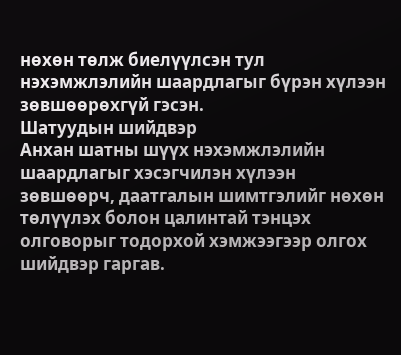нөхөн төлж биелүүлсэн тул нэхэмжлэлийн шаардлагыг бүрэн хүлээн зөвшөөрөхгүй гэсэн.
Шатуудын шийдвэр
Анхан шатны шүүх нэхэмжлэлийн шаардлагыг хэсэгчилэн хүлээн зөвшөөрч, даатгалын шимтгэлийг нөхөн төлүүлэх болон цалинтай тэнцэх олговорыг тодорхой хэмжээгээр олгох шийдвэр гаргав.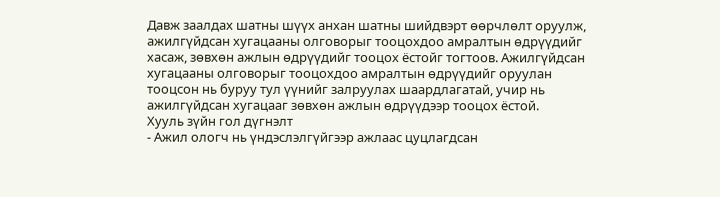Давж заалдах шатны шүүх анхан шатны шийдвэрт өөрчлөлт оруулж, ажилгүйдсан хугацааны олговорыг тооцохдоо амралтын өдрүүдийг хасаж, зөвхөн ажлын өдрүүдийг тооцох ёстойг тогтоов. Ажилгүйдсан хугацааны олговорыг тооцохдоо амралтын өдрүүдийг оруулан тооцсон нь буруу тул үүнийг залруулах шаардлагатай, учир нь ажилгүйдсан хугацааг зөвхөн ажлын өдрүүдээр тооцох ёстой.
Хууль зүйн гол дүгнэлт
- Ажил ологч нь үндэслэлгүйгээр ажлаас цуцлагдсан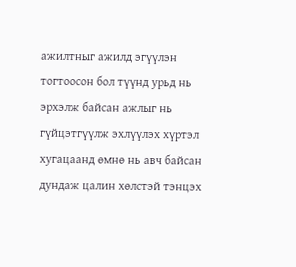ажилтныг ажилд эгүүлэн тогтоосон бол түүнд урьд нь эрхэлж байсан ажлыг нь гүйцэтгүүлж эхлүүлэх хүртэл хугацаанд өмнө нь авч байсан дундаж цалин хөлстэй тэнцэх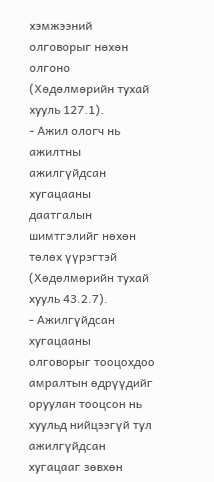хэмжээний олговорыг нөхөн олгоно (Хөдөлмөрийн тухай хууль 127.1).
- Ажил ологч нь ажилтны ажилгүйдсан хугацааны даатгалын шимтгэлийг нөхөн төлөх үүрэгтэй (Хөдөлмөрийн тухай хууль 43.2.7).
- Ажилгүйдсан хугацааны олговорыг тооцохдоо амралтын өдрүүдийг оруулан тооцсон нь хуульд нийцээгүй тул ажилгүйдсан хугацааг зөвхөн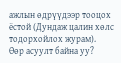ажлын өдрүүдээр тооцох ёстой (Дундаж цалин хөлс тодорхойлох журам).
Өөр асуулт байна уу?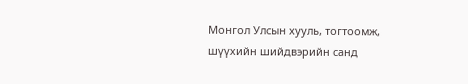Монгол Улсын хууль, тогтоомж, шүүхийн шийдвэрийн санд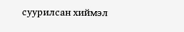суурилсан хиймэл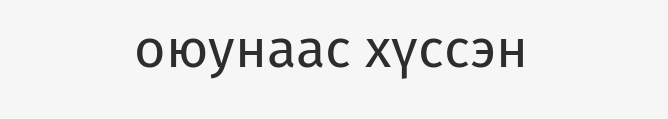оюунаас хүссэн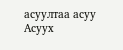асуултаа асуу
Асуух